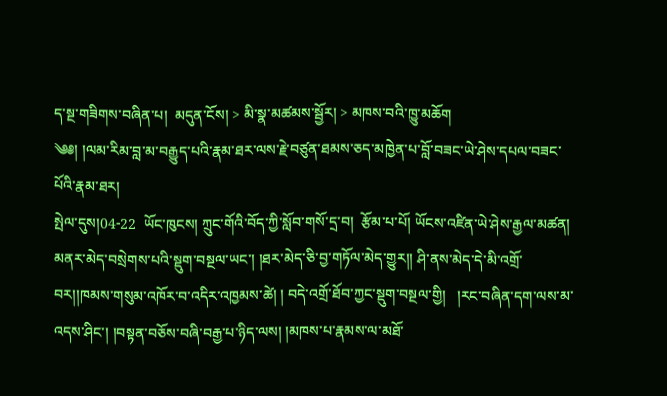ད་སྔ་གཟིགས་བཞིན་པ།  མདུན་ངོས། > མི་སྣ་མཚམས་སྦྱོར། > མཁས་བའི་ཁྱུ་མཆོག
༄༅། །ལམ་རིམ་བླ་མ་བརྒྱུད་པའི་རྣམ་ཐར་ལས་རྗེ་བཙུན་ཐམས་ཅད་མཁྱེན་པ་བློ་བཟང་ཡེ་ཤེས་དཔལ་བཟང་པོའི་རྣམ་ཐར།
སྤེལ་དུས།04-22  ཡོང་ཁུངས། ཀྲུང་གོའི་བོད་ཀྱི་སློབ་གསོ་དྲ་བ།  རྩོམ་པ་པོ། ཡོངས་འཛིན་ཡེ་ཤེས་རྒྱལ་མཚན།
མནར་མེད་བསྲེགས་པའི་སྡུག་བསྔལ་ཡང་། །ཐར་མེད་ཅི་བྱ་གཏོལ་མེད་གྱུར།། ཤི་ནས་མེད་དེ་མི་འགྲོ་བར།།ཁམས་གསུམ་འཁོར་བ་འདིར་འཁྱམས་ཚེ། ། བདེ་འགྲོ་ཐོབ་ཀྱང་སྡུག་བསྔལ་གྱི།   །རང་བཞིན་དག་ལས་མ་འདས་ཤིང་། །བསྟན་བཅོས་བཞི་བརྒྱ་པ་ཉིད་ལས། །མཁས་པ་རྣམས་ལ་མཐོ་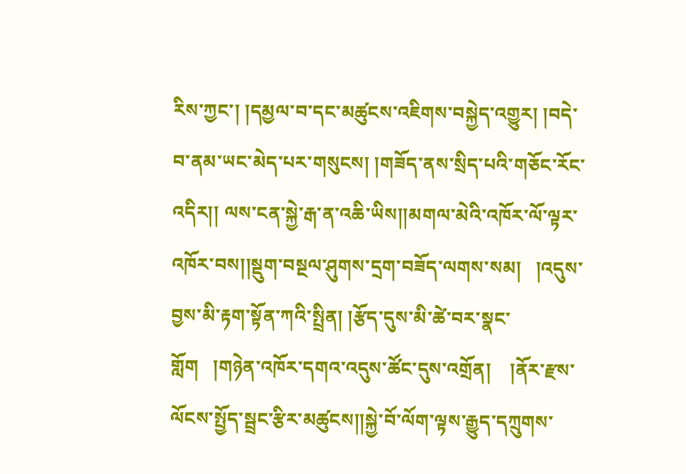རིས་ཀྱང་། །དམྱལ་བ་དང་མཚུངས་འཇིགས་བསྐྱེད་འགྱུར། །བདེ་བ་ནམ་ཡང་མེད་པར་གསུངས། །གཟོད་ནས་སྲིད་པའི་གཅོང་རོང་འདིར།། ལས་ངན་སྐྱེ་རྒ་ན་འཆི་ཡིས།།མགལ་མེའི་འཁོར་ལོ་ལྟར་འཁོར་བས།།སྡུག་བསྔལ་ཤུགས་དྲག་བཟོད་ལགས་སམ།   །འདུས་བྱས་མི་རྟག་སྟོན་ཀའི་སྤྲིན། །རྩོད་དུས་མི་ཚེ་བར་སྣང་གློག   །གཉེན་འཁོར་དགའ་འདུས་ཚོང་དུས་འགྲོན།    །ནོར་རྫས་ལོངས་སྤྱོད་སྦྲང་རྩིར་མཚུངས།།སྐྱེ་བོ་ལོག་ལྟས་རྒྱུད་དཀྲུགས་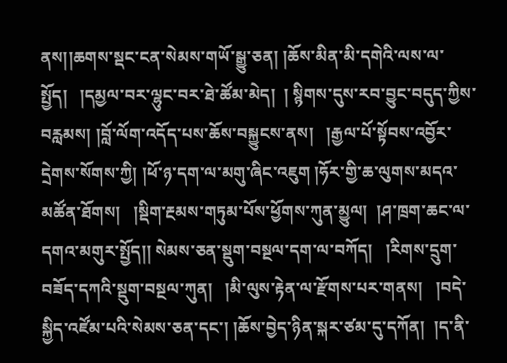ནས།།ཆགས་སྡང་ངན་སེམས་གཡོ་སྒྱུ་ཅན། །ཆོས་མིན་མི་དགེའི་ལས་ལ་སྤྱོད།   །དམྱལ་བར་ལྷུང་བར་ཐེ་ཚོམ་མེད།  ། སྙིགས་དུས་རབ་བྱུང་བདུད་ཀྱིས་བརླམས། །བློ་ལོག་འདོད་པས་ཆོས་བསྐྱུངས་ནས།   །རྒྱལ་པོ་སྟོབས་འབྱོར་དྲེགས་སོགས་ཀྱི། །ཕོ་ཉ་དག་ལ་མགུ་ཞིང་འཇུག །ཧོར་གྱི་ཆ་ལུགས་མདའ་མཚོན་ཐོགས།   །སྡིག་རྔམས་གཏུམ་པོས་ཕྱོགས་ཀུན་མྱུལ།  །ཤ་ཁྲག་ཆང་ལ་དགའ་མགུར་སྤྱོད།། སེམས་ཅན་སྡུག་བསྔལ་དག་ལ་བཀོད།   །རིགས་དྲུག་བཟོད་དཀའི་སྡུག་བསྔལ་ཀུན།   །མི་ལུས་རྟེན་ལ་རྫོགས་པར་གནས།   །བདེ་སྐྱིད་འཛོམ་པའི་སེམས་ཅན་དང་། །ཆོས་བྱེད་ཉིན་སྐར་ཙམ་དུ་དཀོན།  །ད་ནི་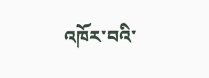འཁོར་བའི་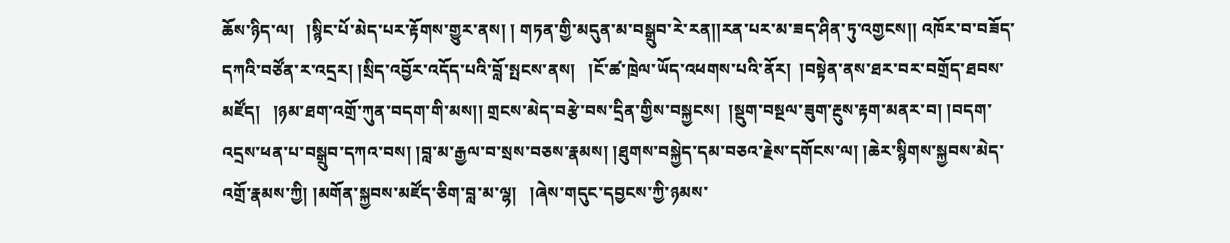ཆོས་ཉིད་ལ།   །སྙིང་པོ་མེད་པར་རྟོགས་གྱུར་ནས། ། གཏན་གྱི་མདུན་མ་བསྒྲུབ་རེ་རན།།རན་པར་མ་ཟད་ཤིན་ཏུ་འགྱངས།། འཁོར་བ་བཟོད་དཀའི་བཙོན་ར་འདྲར། །སྲིད་འབྱོར་འདོད་པའི་བློ་སྤངས་ནས།   །ངོ་ཚ་ཁྲེལ་ཡོད་འཕགས་པའི་ནོར།  །བསྟེན་ནས་ཐར་བར་བགྲོད་ཐབས་མཛོད།   །ཉམ་ཐག་འགྲོ་ཀུན་བདག་གི་མས།། གྲངས་མེད་བརྩེ་བས་དྲིན་གྱིས་བསྐྱངས།  །སྡུག་བསྔལ་ཟུག་རྔུས་རྟག་མནར་བ། །བདག་འདྲས་ཕན་པ་བསྒྲུབ་དཀའ་བས། །བླ་མ་རྒྱལ་བ་སྲས་བཅས་རྣམས། །ཐུགས་བསྐྱེད་དམ་བཅའ་རྗེས་དགོངས་ལ། །ཆེར་སྙིགས་སྐྱབས་མེད་འགྲོ་རྣམས་ཀྱི། །མགོན་སྐྱབས་མཛོད་ཅིག་བླ་མ་ལྷ།   །ཞེས་གདུང་དབྱངས་ཀྱི་ཉམས་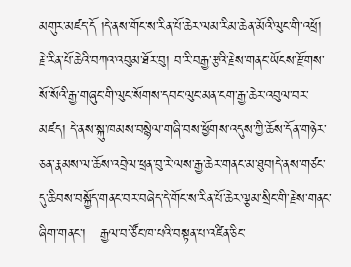མགུར་མཛད་དོ །དེ་ནས་གོང་ས་རིན་པོ་ཆེར་ལམ་རིམ་ཆེན་མོའི་ལུང་གི་འཕྲོ། རྗེ་རིན་པོ་ཆེའི་བཀའ་འབུམ་ཐོར་བུ། བ་རི་བརྒྱ་རྩའི་རྗེས་གནང་ཡོངས་རྫོགས་སོ་སོའི་རྒྱ་གཞུང་གི་ལུང་སོགས་དབང་ལུང་མན་ངག་རྒྱ་ཆེར་འབུལ་བར་མཛད། དེ་ནས་སྐུ་ཁམས་བསྙེལ་གཞི་བས་ཕྱོགས་འདུས་ཀྱི་ཆོས་དོན་གཉེར་ཅན་རྣམས་ལ་ཆོས་འབྲེལ་ཕྲན་བུ་རེ་ལས་རྒྱ་ཆེར་གནང་མ་ཐུབ།དེ་ནས་གཙང་དུ་ཆིབས་བསྐྱོད་གནང་བར་བཞེད་དེ་གོང་ས་རིན་པོ་ཆེར་ལྕམ་སྲིང་གི་རྗེས་གནང་ཞིག་གནང་།   རྒྱལ་བ་ཙོང་ཁ་པའི་བསྟན་པ་འཛིན་ཅིང་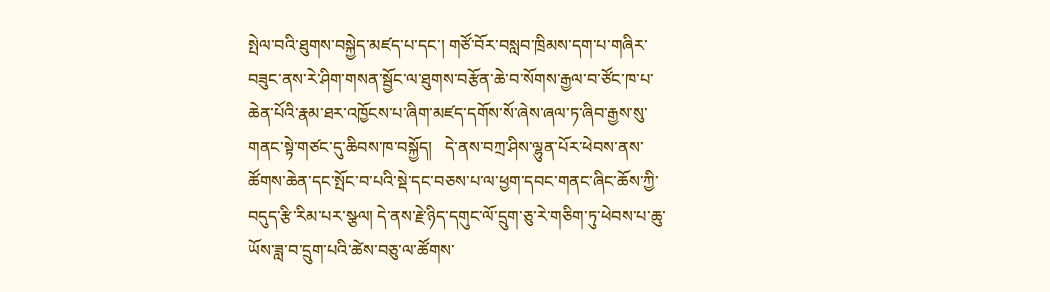སྤེལ་བའི་ཐུགས་བསྐྱེད་མཛད་པ་དང་། གཙོ་བོར་བསླབ་ཁྲིམས་དག་པ་གཞིར་བཟུང་ནས་རེ་ཤིག་གསན་སྦྱོང་ལ་ཐུགས་བརྩོན་ཆེ་བ་སོགས་རྒྱལ་བ་ཙོང་ཁ་པ་ཆེན་པོའི་རྣམ་ཐར་འཁྱོངས་པ་ཞིག་མཛད་དགོས་སོ་ཞེས་ཞལ་ཏ་ཞིབ་རྒྱས་སུ་གནང་སྟེ་གཙང་དུ་ཆིབས་ཁ་བསྐྱོད།   དེ་ནས་བཀྲ་ཤིས་ལྷུན་པོར་ཕེབས་ནས་ཚོགས་ཆེན་དང་སྤོང་བ་པའི་སྡེ་དང་བཅས་པ་ལ་ཕྱག་དབང་གནང་ཞིང་ཆོས་ཀྱི་བདུད་རྩི་རིམ་པར་སྩལ། དེ་ནས་རྗེ་ཉིད་དགུང་ལོ་དྲུག་ཅུ་རེ་གཅིག་ཏུ་ཕེབས་པ་ཆུ་ཡོས་ཟླ་བ་དྲུག་པའི་ཚེས་བཅུ་ལ་ཚོགས་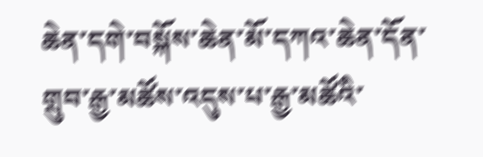ཆེན་དགེ་བསྐོས་ཆེན་མོ་དཀའ་ཆེན་དོན་གྲུབ་རྒྱ་མཚོས་འདུས་པ་རྒྱ་མཚོའི་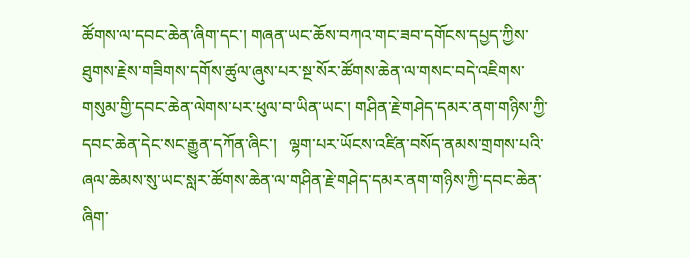ཚོགས་ལ་དབང་ཆེན་ཞིག་དང་། གཞན་ཡང་ཆོས་བཀའ་གང་ཟབ་དགོངས་དཔྱད་ཀྱིས་ཐུགས་རྗེས་གཟིགས་དགོས་ཚུལ་ཞུས་པར་སྔ་སོར་ཚོགས་ཆེན་ལ་གསང་བདེ་འཇིགས་གསུམ་གྱི་དབང་ཆེན་ལེགས་པར་ཕུལ་བ་ཡིན་ཡང་། གཤིན་རྗེ་གཤེད་དམར་ནག་གཉིས་ཀྱི་དབང་ཆེན་དེང་སང་རྒྱུན་དཀོན་ཞིང་།   ལྷག་པར་ཡོངས་འཛིན་བསོད་ནམས་གྲགས་པའི་ཞལ་ཆེམས་སུ་ཡང་སླར་ཚོགས་ཆེན་ལ་གཤིན་རྗེ་གཤེད་དམར་ནག་གཉིས་ཀྱི་དབང་ཆེན་ཞིག་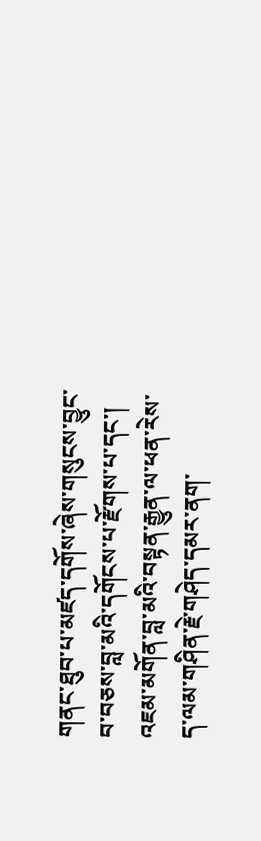གནང་ཐུབ་པ་མཛད་དགོས་ཞེས་གསུངས་བྱུང་བ་བཅས་བླ་མའི་དགོངས་པ་རྫོགས་པ་དང་།   འཇམ་མགོན་བླ་མའི་བསྟན་རྒྱུན་ལ་ཕན་རེས་ད་ལམ་གཤིན་རྗེ་གཤེད་དམར་ནག་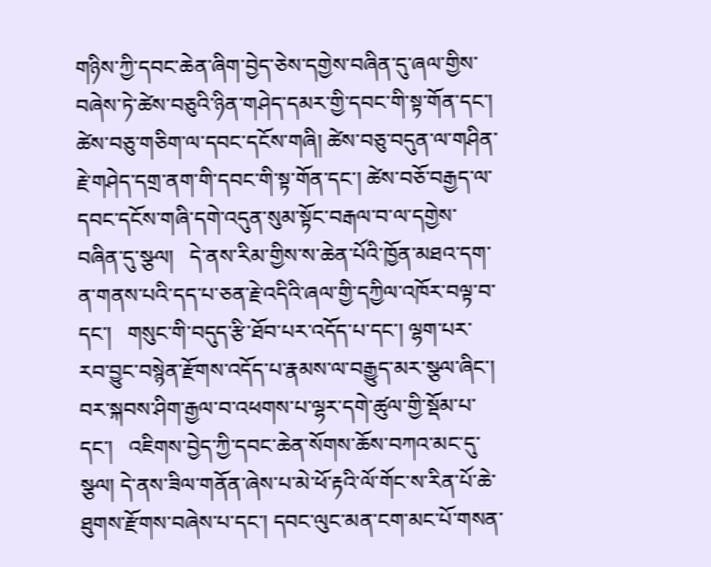གཉིས་ཀྱི་དབང་ཆེན་ཞིག་བྱེད་ཅེས་དགྱེས་བཞིན་དུ་ཞལ་གྱིས་བཞེས་ཏེ་ཚེས་བཅུའི་ཉིན་གཤེད་དམར་གྱི་དབང་གི་སྟ་གོན་དང་།   ཚེས་བཅུ་གཅིག་ལ་དབང་དངོས་གཞི། ཚེས་བཅུ་བདུན་ལ་གཤིན་རྗེ་གཤེད་དགྲ་ནག་གི་དབང་གི་སྟ་གོན་དང་། ཚེས་བཅོ་བརྒྱད་ལ་དབང་དངོས་གཞི་དགེ་འདུན་སུམ་སྟོང་བརྒལ་བ་ལ་དགྱེས་བཞིན་དུ་སྩལ།   དེ་ནས་རིམ་གྱིས་ས་ཆེན་པོའི་ཁྱོན་མཐའ་དག་ན་གནས་པའི་དད་པ་ཅན་རྗེ་འདིའི་ཞལ་གྱི་དཀྱིལ་འཁོར་བལྟ་བ་དང་།   གསུང་གི་བདུད་རྩི་ཐོབ་པར་འདོད་པ་དང་། ལྷག་པར་རབ་བྱུང་བསྙེན་རྫོགས་འདོད་པ་རྣམས་ལ་བརྒྱུད་མར་སྩལ་ཞིང་། བར་སྐབས་ཤིག་རྒྱལ་བ་འཕགས་པ་ལྷར་དགེ་ཚུལ་གྱི་སྡོམ་པ་དང་།   འཇིགས་བྱེད་ཀྱི་དབང་ཆེན་སོགས་ཆོས་བཀའ་མང་དུ་སྩལ། དེ་ནས་ཟིལ་གནོན་ཞེས་པ་མེ་ཕོ་རྟའི་ལོ་གོང་ས་རིན་པོ་ཆེ་ཐུགས་རྫོགས་བཞེས་པ་དང་། དབང་ལུང་མན་ངག་མང་པོ་གསན་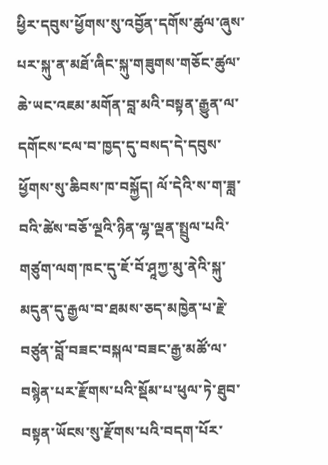ཕྱིར་དབུས་ཕྱོགས་སུ་འབྱོན་དགོས་ཚུལ་ཞུས་པར་སྐུ་ན་མཐོ་ཞིང་སྐུ་གཟུགས་གཅོང་ཚུལ་ཆེ་ཡང་འཇམ་མགོན་བླ་མའི་བསྟན་རྒྱུན་ལ་དགོངས་ངལ་བ་ཁྱད་དུ་བསད་དེ་དབུས་ཕྱོགས་སུ་ཆིབས་ཁ་བསྐྱོད། ལོ་དེའི་ས་ག་ཟླ་བའི་ཚེས་བཅོ་ལྔའི་ཉིན་ལྷ་ལྡན་སྤྲུལ་པའི་གཙུག་ལག་ཁང་དུ་ཇོ་བོ་ཤཱཀྱ་མུ་ནེའི་སྐུ་མདུན་དུ་རྒྱལ་བ་ཐམས་ཅད་མཁྱེན་པ་རྗེ་བཙུན་བློ་བཟང་བསྐལ་བཟང་རྒྱ་མཚོ་ལ་བསྙེན་པར་རྫོགས་པའི་སྡོམ་པ་ཕུལ་ཏེ་ཐུབ་བསྟན་ཡོངས་སུ་རྫོགས་པའི་བདག་པོར་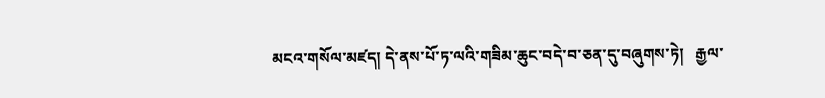མངའ་གསོལ་མཛད། དེ་ནས་པོ་ཏ་ལའི་གཟིམ་ཆུང་བདེ་བ་ཅན་དུ་བཞུགས་ཏེ།   རྒྱལ་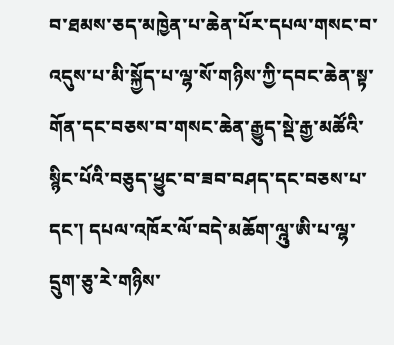བ་ཐམས་ཅད་མཁྱེན་པ་ཆེན་པོར་དཔལ་གསང་བ་འདུས་པ་མི་སྐྱོད་པ་ལྷ་སོ་གཉིས་ཀྱི་དབང་ཆེན་སྟ་གོན་དང་བཅས་བ་གསང་ཆེན་རྒྱུད་སྡེ་རྒྱ་མཚོའི་སྙིང་པོའི་བཅུད་ཕྱུང་བ་ཟབ་བཤད་དང་བཅས་པ་དང་། དཔལ་འཁོར་ལོ་བདེ་མཆོག་ལྰུ་ཨི་པ་ལྷ་དྲུག་ཅུ་རེ་གཉིས་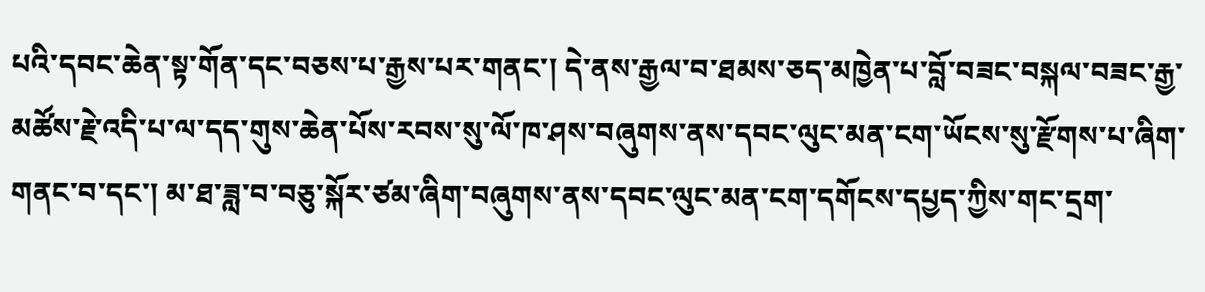པའི་དབང་ཆེན་སྟ་གོན་དང་བཅས་པ་རྒྱས་པར་གནང་། དེ་ནས་རྒྱལ་བ་ཐམས་ཅད་མཁྱེན་པ་བློ་བཟང་བསྐལ་བཟང་རྒྱ་མཚོས་རྗེ་འདི་པ་ལ་དད་གུས་ཆེན་པོས་རབས་སུ་ལོ་ཁ་ཤས་བཞུགས་ནས་དབང་ལུང་མན་ངག་ཡོངས་སུ་རྫོགས་པ་ཞིག་གནང་བ་དང་། མ་ཐ་ཟླ་བ་བཅུ་སྐོར་ཙམ་ཞིག་བཞུགས་ནས་དབང་ལུང་མན་ངག་དགོངས་དཔྱད་ཀྱིས་གང་དྲག་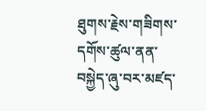ཐུགས་རྗེས་གཟིགས་དགོས་ཚུལ་ནན་བསྐྱེད་ཞུ་བར་མཛད་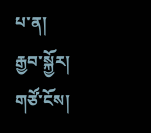པ་ན།
རྒྱབ་སྐྱོར།
གཙོ་ངོས།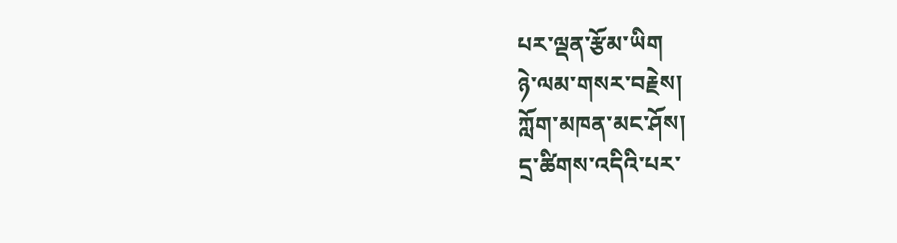པར་ལྡན་རྩོམ་ཡིག
ཉེ་ལམ་གསར་བརྗེས།
ཀློག་མཁན་མང་ཤོས།
དྲ་ཚིགས་འདིའི་པར་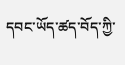དབང་ཡོད་ཚད་བོད་ཀྱི་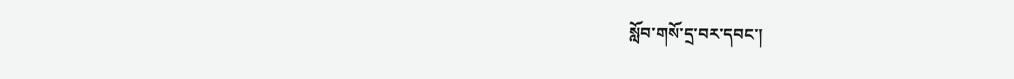སློབ་གསོ་དྲ་བར་དབང་།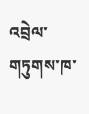འབྲེལ་གཏུགས་ཁ་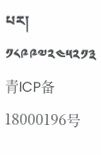པར། ༡༨༩༩༧༢༤༥༢༡༣青ICP备18000196号